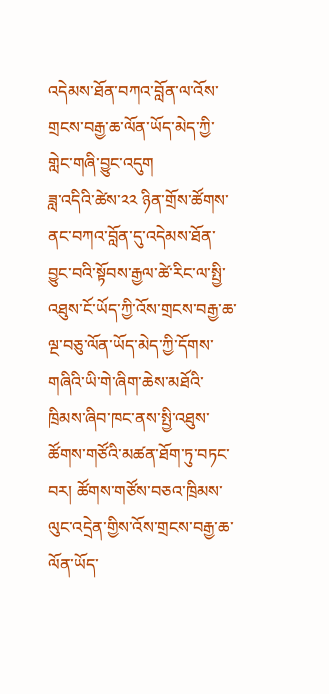འདེམས་ཐོན་བཀའ་བློན་ལ་འོས་གྲངས་བརྒྱ་ཆ་ལོན་ཡོད་མེད་ཀྱི་གླེང་གཞི་བྱུང་འདུག
ཟླ་འདིའི་ཚེས་༢༢ ཉིན་གྲོས་ཚོགས་ནང་བཀའ་བློན་དུ་འདེམས་ཐོན་བྱུང་བའི་སྟོབས་རྒྱལ་ཚེ་རིང་ལ་སྤྱི་འཐུས་ངོ་ཡོད་ཀྱི་འོས་གྲངས་བརྒྱ་ཆ་ལྔ་བཅུ་ལོན་ཡོད་མེད་ཀྱི་དོགས་གཞིའི་ཡི་གེ་ཞིག་ཆེས་མཐོའི་ཁྲིམས་ཞིབ་ཁང་ནས་སྤྱི་འཐུས་ཚོགས་གཙོའི་མཚན་ཐོག་ཏུ་བཏང་བར། ཚོགས་གཙོས་བཅའ་ཁྲིམས་ལུང་འདྲེན་གྱིས་འོས་གྲངས་བརྒྱ་ཆ་ལོན་ཡོད་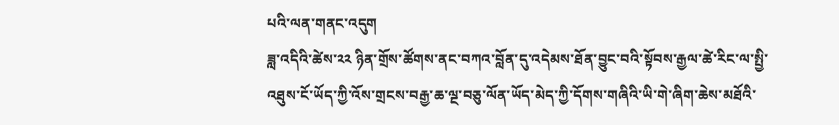པའི་ལན་གནང་འདུག
ཟླ་འདིའི་ཚེས་༢༢ ཉིན་གྲོས་ཚོགས་ནང་བཀའ་བློན་དུ་འདེམས་ཐོན་བྱུང་བའི་སྟོབས་རྒྱལ་ཚེ་རིང་ལ་སྤྱི་འཐུས་ངོ་ཡོད་ཀྱི་འོས་གྲངས་བརྒྱ་ཆ་ལྔ་བཅུ་ལོན་ཡོད་མེད་ཀྱི་དོགས་གཞིའི་ཡི་གེ་ཞིག་ཆེས་མཐོའི་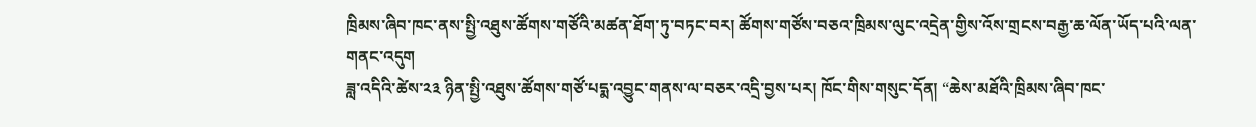ཁྲིམས་ཞིབ་ཁང་ནས་སྤྱི་འཐུས་ཚོགས་གཙོའི་མཚན་ཐོག་ཏུ་བཏང་བར། ཚོགས་གཙོས་བཅའ་ཁྲིམས་ལུང་འདྲེན་གྱིས་འོས་གྲངས་བརྒྱ་ཆ་ལོན་ཡོད་པའི་ལན་གནང་འདུག
ཟླ་འདིའི་ཚེས་༢༣ ཉིན་སྤྱི་འཐུས་ཚོགས་གཙོ་པདྨ་འབྱུང་གནས་ལ་བཅར་འདྲི་བྱས་པར། ཁོང་གིས་གསུང་དོན། “ཆེས་མཐོའི་ཁྲིམས་ཞིབ་ཁང་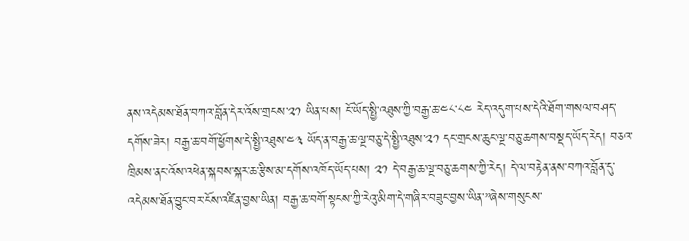ནས་འདེམས་ཐོན་བཀའ་བློན་དེར་འོས་གྲངས་༢༡ ཡིན་པས། ངོ་ཡོད་སྤྱི་འཐུས་ཀྱི་བརྒྱ་ཆ་༤༨་༨༤ རེད་འདུག་པས་དེའི་ཐོག་གསལ་བཤད་དགོས་ཟེར། བརྒྱ་ཆ་བགོ་ཕྱོགས་དེ་སྤྱི་འཐུས་༤༣ ཡོད་ན་བརྒྱ་ཆ་ལྔ་བཅུ་དེ་སྤྱི་འཐུས་༢༡ དང་གྲངས་ཆུང་ལྔ་བཅུ་ཆགས་བསྡད་ཡོད་རེད། བཅའ་ཁྲིམས་ནང་འོས་འཕེན་སྐབས་སྐར་ཆ་རྩིས་མ་དགོས་འཁོད་ཡོད་པས། ༢༡ དེ་བརྒྱ་ཆ་ལྔ་བཅུ་ཆགས་ཀྱི་རེད། དེ་ལ་བརྟེན་ནས་བཀའ་བློན་དུ་འདེམས་ཐོན་བྱུང་བར་ངོས་འཛིན་བྱས་ཡིན། བརྒྱ་ཆ་བགོ་སྟངས་ཀྱི་རེའུ་མིག་དེ་གཞིར་བཟུང་བྱས་ཡིན་”ཞེས་གསུངས་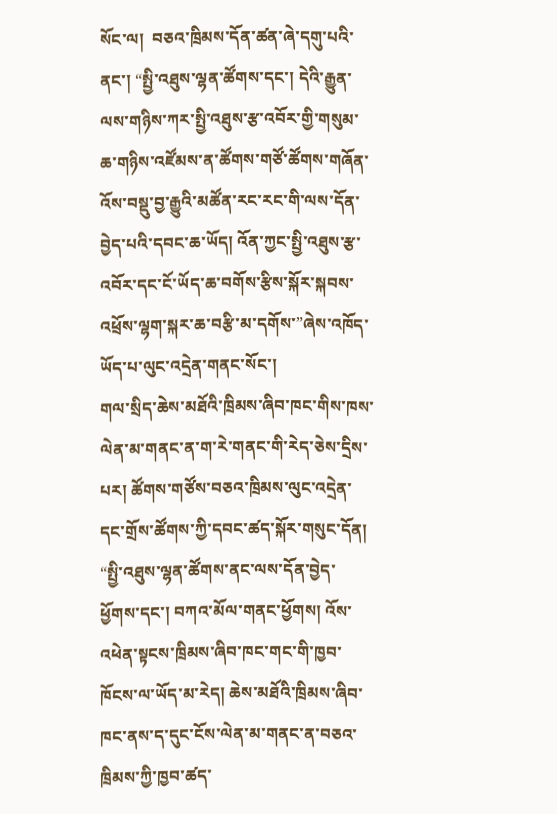སོང་ལ།  བཅའ་ཁྲིམས་དོན་ཚན་ཞེ་དགུ་པའི་ནང་། “སྤྱི་འཐུས་ལྷན་ཚོགས་དང་། དེའི་རྒྱུན་ལས་གཉིས་ཀར་སྤྱི་འཐུས་རྩ་འབོར་གྱི་གསུམ་ཆ་གཉིས་འཛོམས་ན་ཚོགས་གཙོ་ཚོགས་གཞོན་འོས་བསྡུ་བྱ་རྒྱུའི་མཚོན་རང་རང་གི་ལས་དོན་བྱེད་པའི་དབང་ཆ་ཡོད། འོན་ཀྱང་སྤྱི་འཐུས་རྩ་འབོར་དང་ངོ་ཡོད་ཆ་བགོས་རྩིས་སྐོར་སྐབས་འཕྲོས་ལྷག་སྐར་ཆ་བརྩི་མ་དགོས་”ཞེས་འཁོད་ཡོད་པ་ལུང་འདྲེན་གནང་སོང་།
གལ་སྲིད་ཆེས་མཐོའི་ཁྲིམས་ཞིབ་ཁང་གིས་ཁས་ལེན་མ་གནང་ན་ག་རེ་གནང་གི་རེད་ཅེས་དྲིས་པར། ཚོགས་གཙོས་བཅའ་ཁྲིམས་ལུང་འདྲེན་དང་གྲོས་ཚོགས་ཀྱི་དབང་ཚད་སྐོར་གསུང་དོན། “སྤྱི་འཐུས་ལྷན་ཚོགས་ནང་ལས་དོན་བྱེད་ཕྱོགས་དང་། བཀའ་མོལ་གནང་ཕྱོགས། འོས་འཕེན་སྟངས་ཁྲིམས་ཞིབ་ཁང་གང་གི་ཁྱབ་ཁོངས་ལ་ཡོད་མ་རེད། ཆེས་མཐོའི་ཁྲིམས་ཞིབ་ཁང་ནས་ད་དུང་ངོས་ལེན་མ་གནང་ན་བཅའ་ཁྲིམས་ཀྱི་ཁྱབ་ཚད་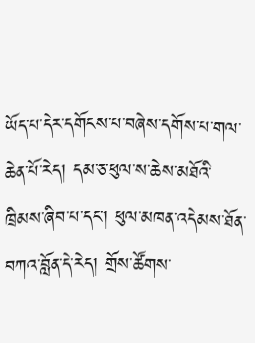ཡོད་པ་དེར་དགོངས་པ་བཞེས་དགོས་པ་གལ་ཆེན་པོ་རེད། དམ་ཅ་ཕུལ་ས་ཆེས་མཐོའི་ཁྲིམས་ཞིབ་པ་དང་། ཕུལ་མཁན་འདེམས་ཐོན་བཀའ་བློན་དེ་རེད། གྲོས་ཚོགས་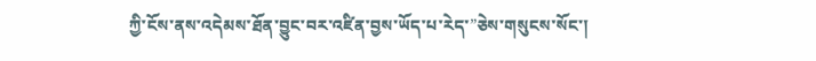ཀྱི་ངོས་ནས་འདེམས་ཐོན་བྱུང་བར་འཛིན་བྱས་ཡོད་པ་རེད་”ཅེས་གསུངས་སོང་།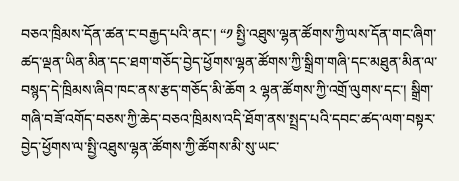བཅའ་ཁྲིམས་དོན་ཚན་ང་བརྒྱད་པའི་ནང་། “༡ སྤྱི་འཐུས་ལྷན་ཚོགས་ཀྱི་ལས་དོན་གང་ཞིག་ཚད་ལྡན་ཡིན་མིན་དང་ཐག་གཅོད་བྱེད་ཕྱོགས་ལྷན་ཚོགས་ཀྱི་སྒྲིག་གཞི་དང་མཐུན་མིན་ལ་བསྙད་དེ་ཁྲིམས་ཞིབ་ཁང་ནས་རྩད་གཅོད་མི་ཆོག ༢ ལྷན་ཚོགས་ཀྱི་འགྲོ་ལུགས་དང་། སྒྲིག་གཞི་བཟོ་འགོད་བཅས་ཀྱི་ཆེད་བཅའ་ཁྲིམས་འདི་ཐོག་ནས་སྤྲད་པའི་དབང་ཚད་ལག་བསྟར་བྱེད་ཕྱོགས་ལ་སྤྱི་འཐུས་ལྷན་ཚོགས་ཀྱི་ཚོགས་མི་སུ་ཡང་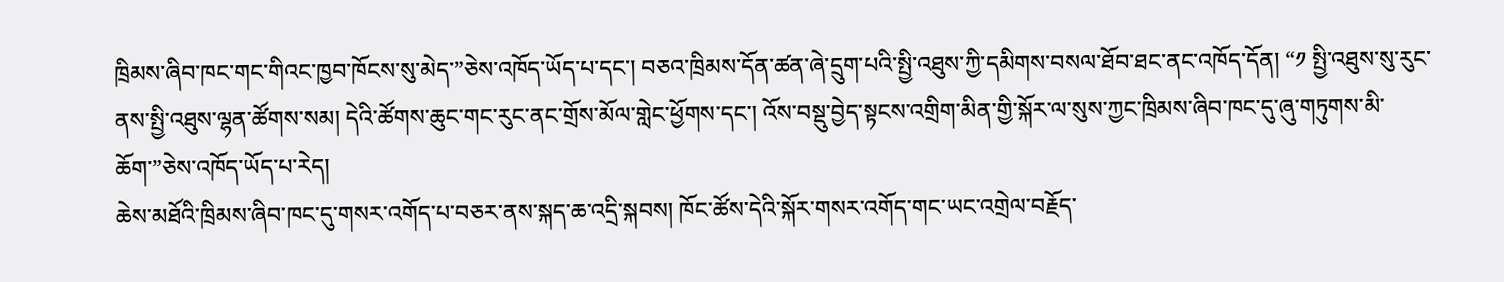ཁྲིམས་ཞིབ་ཁང་གང་གིའང་ཁྱབ་ཁོངས་སུ་མེད་”ཅེས་འཁོད་ཡོད་པ་དང་། བཅའ་ཁྲིམས་དོན་ཚན་ཞེ་དྲུག་པའི་སྤྱི་འཐུས་ཀྱི་དམིགས་བསལ་ཐོབ་ཐང་ནང་འཁོད་དོན། “༡ སྤྱི་འཐུས་སུ་རུང་ནས་སྤྱི་འཐུས་ལྷན་ཚོགས་སམ། དེའི་ཚོགས་ཆུང་གང་རུང་ནང་གྲོས་མོལ་གླེང་ཕྱོགས་དང་། འོས་བསྡུ་བྱེད་སྟངས་འགྲིག་མིན་གྱི་སྐོར་ལ་སུས་ཀྱང་ཁྲིམས་ཞིབ་ཁང་དུ་ཞུ་གཏུགས་མི་ཆོག་”ཅེས་འཁོད་ཡོད་པ་རེད།
ཆེས་མཐོའི་ཁྲིམས་ཞིབ་ཁང་དུ་གསར་འགོད་པ་བཅར་ནས་སྐད་ཆ་འདྲི་སྐབས། ཁོང་ཚོས་དེའི་སྐོར་གསར་འགོད་གང་ཡང་འགྲེལ་བརྗོད་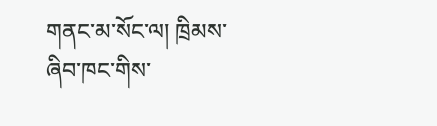གནང་མ་སོང་ལ། ཁྲིམས་ཞིབ་ཁང་གིས་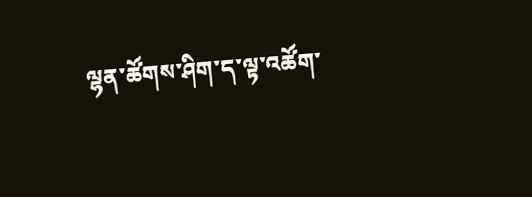ལྷན་ཚོགས་ཤིག་ད་ལྟ་འཚོག་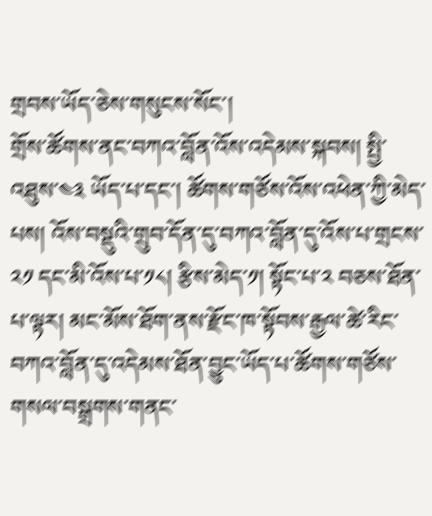གྲབས་ཡོད་ཅེས་གསུངས་སོང་།
གྲོས་ཚོགས་ནང་བཀའ་བློན་འོས་འདེམས་སྐབས། སྤྱི་འཐུས་༤༣ ཡོད་པ་དང་། ཚོགས་གཙོས་འོས་འཕེན་ཀྱི་མེད་པས། འོས་བསྡུའི་གྲུབ་དོན་དུ་བཀའ་བློན་དུ་འོས་པ་གྲངས་༢༡ དང་མི་འོས་པ་༡༨། རྩིས་མེད་༡། སྟོང་པ་༢ བཅས་ཐོན་པ་ལྟར། མང་མོས་ཐོག་ནས་རྫོང་ཁ་སྟོབས་རྒྱལ་ཚེ་རིང་བཀའ་བློན་དུ་འདེམས་ཐོན་བྱུང་ཡོད་པ་ཚོགས་གཙོས་གསལ་བསྒྲགས་གནང་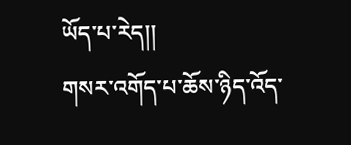ཡོད་པ་རེད།།
གསར་འགོད་པ་ཆོས་ཉིད་འོད་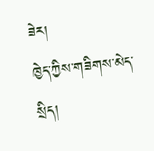ཟེར།
ཁྱེད་ཀྱིས་གཟིགས་མེད་སྲིད།